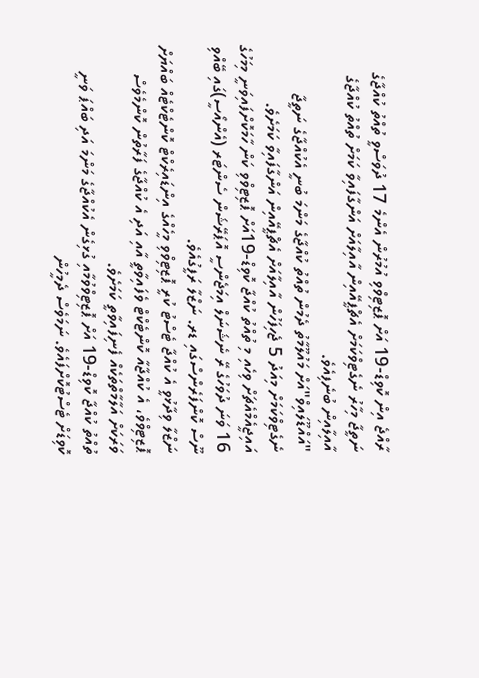ރާއްޖެ އިން ކޮވިޑް-19 އަށް ޕޮޒިޓިވްވި އުމުރުން އެންމެ 17 ދުވަސްވީ ތުއްތު ކުއްޖާގެ ނަތީޖާ މިހާރު ނެގެޓިވްކަމަށް އެޗްޕީއޭއިން އާއިލާއަށް އަންގާފައިވާ ކަމަށް ތުއްތު ކުއްޖާގެ އާއިލާއިން ބުނެފިއެވެ.
"އައްޑޫލައިވް"އަށް މައުލޫމާތު ދެމުން ތުއްތު ކުއްޖާގެ މަންމަ ބުނީ އެކުއްޖާގެ ނަތީޖާ ނެގެޓިވްކަމަށް މިއަދު 5 ޖެހިފަހުން އާއިލާއަށް އެޗްޕީއޭއިން އަންގާފައިވާ ކަމަށެވެ.
އައިޖީއެމްއެޗަށް ވިހެއި މި ތުއްތު ކުއްޖާ ކޮވިޑް-19އަށް ޕޮޒިޓިވްވި ކަން ހާމަކޮށްފައިވަނީ މިމަހުގެ 16 ވަނަ ދުވަހުގެ ރޭ ނެޝަނަލް އިމަޖެންސީ އޮޕަރޭޝަން ސެންޓަރ (އެންއޯސީ)ގައި ބޭއްވި ނޫސް ކޮންފަރެންސްގައި ޑރ. ނަޒްލާ ރަފީގުއެވެ.
ނަޒްލާ ވިދާޅުވީ އެ ކުއްޖާ ޓެސްޓު ކުރީ ޕޮޒިޓިވްވި މީހެއްގެ އިންޑައިރެކްޓް ކޮންޓެކްޓެއް ބައްޔަށް ޕޮޒިޓިވްވެ، އެ ކުއްޖާއާ ކޮންޓެކްޓް ވެފައިވާތީ އާއި އަދި އެ ކުއްޖާގެ ފަރާތުން ކޮންމެވެސް ވަރަކަށް އަލާމާތްތަކެއް ފެނިފައިވާތީ ކަމަށެވެ.
ތުއްތު ކުއްޖާ ކޮވިޑް-19 އަށް ޕޮޒިޓިވްވުމާއި ގުޅިގެން އެކުއްޖާގެ މަންމަ އަދި ބައްޕަ ވަނީ ކޮވިޑަށް ޓެސްޓުކޮށްފައެވެ. ނަމަވެސް ދެމީހުން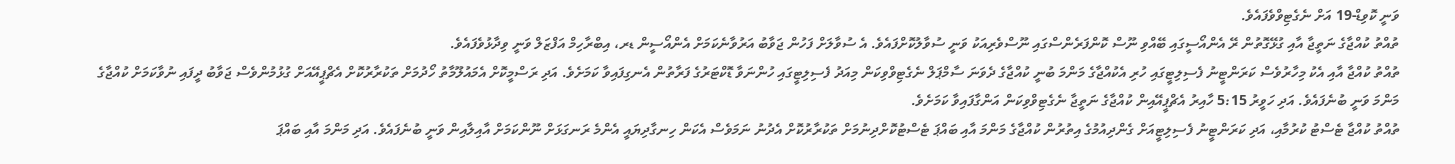ވަނީ ކޮވިޑް-19 އަށް ނެގެޓިވްވެފައެވެ.
ތުއްތު ކުއްޖާގެ ނަތީޖާ އާއި ގުޅޭގޮތުން ރޭ އެންއޯސީގައި ބޭއްވި ނޫސް ކޮންފަރެންސްގައި ނޫސްވެރިއަކު ވަނީ ސުވާލުކޮށްފައެވެ. އެ ސުވާލަށް ފަހުން ޖަވާބު އަރުވާނެކަމަށް އެންއޯސީން ޑރ، އިބްރާހިމް އަފްޒަލް ވަނީ ވިދާޅުވެފައެވެ.
ތުއްތު ކުއްޖާ އާއި އެކު މިހާރުވެސް ކަރަންޓީނު ފެސިލިޓީގައި ހުރި އެކުއްޖާގެ މަންމަ ބުނީ ކުއްޖާގެ ދެވަނަ ސާމްޕަލް ނެގެޓިވްވިކަން މިއަދު ފެސިލިޓީގައި ހުންނަވާ ޑޮކްޓަރުގެ ފަރާތުން އެނގިފައިވާ ކަމަށެވެ. އަދި ރަސްމީކޮށް އެމައުލޫމާތު ހޯދުމަށް ތަކުރާރުކޮށް އެޗްޕީއޭއަށް ގުޅުމުންވެސް ޖަވާބު ދީފައި ނުވާކަމަށް ކުއްޖާގެ މަންމަ ވަނީ ބުނެފައެވެ. އަދި ހަވީރު 5:15 ހާއިރު އެޗްޕީއޭއިން ކުއްޖާގެ ނަތީޖާ ނެގެޓިވްވިކަން އަންގާފައިވާ ކަމަށެވެ.
ތުއްތު ކުއްޖާ ޓެސްޓު ކުރުމާއި، އަދި ކަރަންޓީނު ފެސިލިޓީއަށް ގެންދިއުމުގެ އިތުރުން ކުއްޖާގެ މަންމަ އާއި ބައްޕަ ޓެސްޓުކޮށްދިނުމަށް ތަކުރާރުކޮށް އެދުނު ނަމަވެސް އެކަން ހިނގާދިޔައީ އެންމެ ރަނގަޅަށް ނޫންކަމަށް އާއިލާއިން ވަނީ ބުނެފައެވެ. އަދި މަންމަ އާއި ބައްޕަ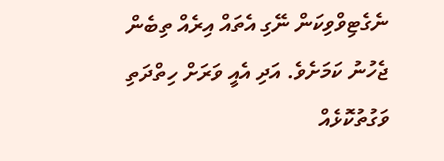ނެގެޓިވްވިކަން ނޭގި އެތައް އިރެއް ތިބެން ޖެހުނު ކަމަށެވެ. އަދި އެއީ ވަރަށް ހިތްދަތި ވަގުތުކޮޅެއް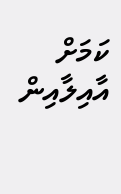ކަމަށް އާއިލާއިން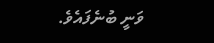ވަނީ ބުނެފައެވެ.